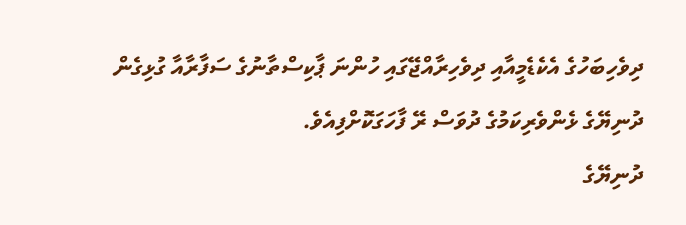ދިވެހިބަހުގެ އެކެޑެމީއާއި ދިވެހިރާއްޖޭގައި ހުންނަ ޕާކިސްތާނުގެ ސަފާރާއާ ގުޅިގެން ދުނިޔޭގެ ޅެންވެރިކަމުގެ ދުވަސް ރޭ ފާހަގަކޮށްފިއެވެ.
ދުނިޔޭގެ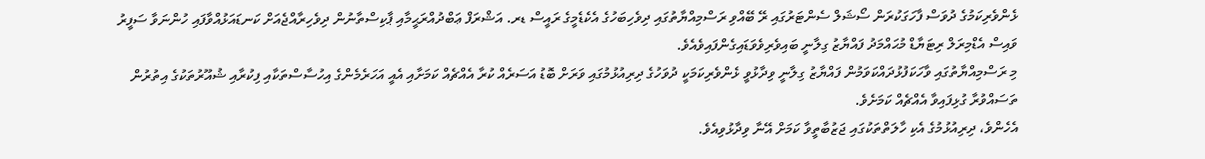ޅެންވެރިކަމުގެ ދުވަސް ފާހަގަކުރަން ސޯޝަލް ސެންޓަރުގައި ރޭ ބޭއްވި ރަސްމިއްޔާތުގައި ދިވެހިބަހުގެ އެކެޑެމީގެ ރައީސް ޑރ. އަޝްރަފް ޢަބްދުއްރަޙީމާއި ޕާކިސްތާނުން ދިވެހިރާއްޖެއަށް ކަނޑައަޅުއްވާފައި ހުންނަވާ ސަފީރު ވައިސް އެޑްމިރަލް ރިޓަޔާޑް މުޙައްމަދު ފައްޔާޒު ގިލާނީ ބައިވެރިވެވަޑައިގެންފައިވެއެވެ.
މި ރަސްމިއްޔާތުގައި ވާހަކަފުޅުދައްކަވަމުން ފައްޔާޒު ގިލާނީ ވިދާޅުވީ ޅެންވެރިކަމަކީ ދުވަހުގެ ދިރިއުޅުމުގައި ވަރަށް ބޮޑު އަސަރެއް ކުރާ އެއްޗެއް ކަމަށާއި އެއީ އަހަރެމެންގެ އިހުސާސްތަކާއި ފިކުރާއި ޝުއޫރުތަކުގެ އިތުރުން ތަސައްވުރާ ގުޅިފައިވާ އެއްޗެއް ކަމަށެވެ.
އެހެންވެ، ދިރިއުޅުމުގެ އެކި ހާލަތްތަކުގައި ޖަޒުބާތީވާ ކަމަށް އޭނާ ވިދާޅުވިއެވެ.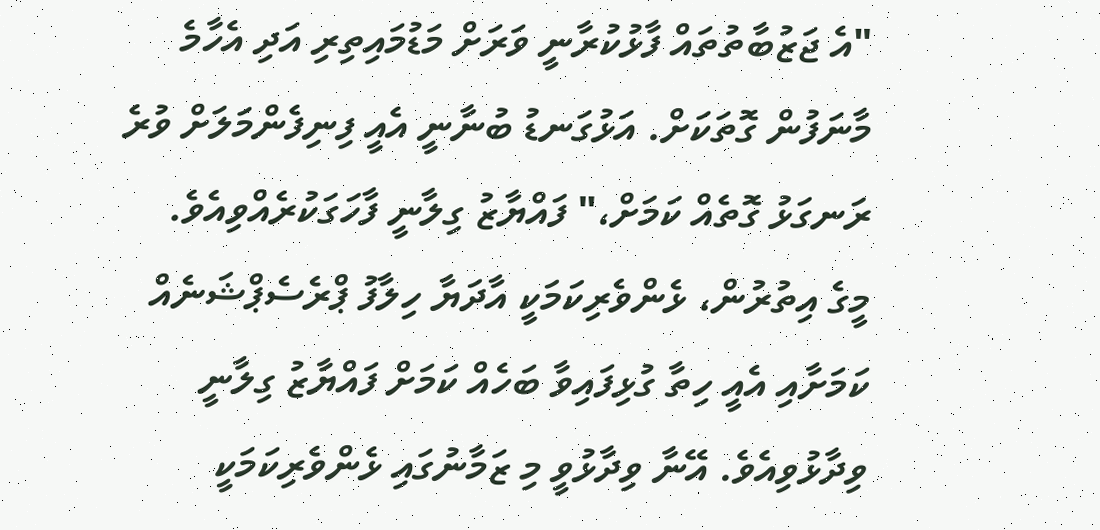"އެ ޖަޒުބާތުތައް ފާޅުކުރާނީ ވަރަށް މަޑުމައިތިރި އަދި އެހާމެ މާނަފުން ގޮތަކަށް. އަޅުގަނޑު ބުނާނީ އެއީ ފިނިފެންމަލަށް ވުރެ ރަނގަޅު ގޮތެއް ކަމަށް،" ފައްޔާޒު ގިލާނީ ފާހަގަކުރެއްވިއެވެ.
މީގެ އިތުރުން، ޅެންވެރިކަމަކީ އާދަޔާ ހިލާފު ޕްރެސެޕްޝަނެއް ކަމަށާއި އެއީ ހިތާ ގުޅިފައިވާ ބަހެއް ކަމަށް ފައްޔާޒު ގިލާނީ ވިދާޅުވިއެވެ. އޭނާ ވިދާޅުވީ މި ޒަމާނުގައި ޅެންވެރިކަމަކީ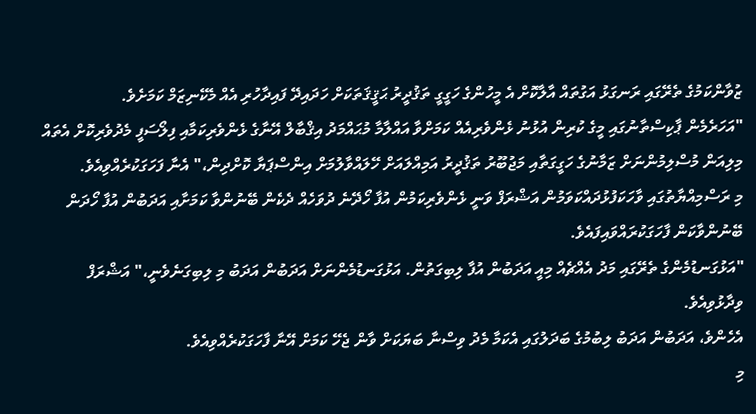ޒުވާންކަމުގެ ތެރޭގައި ރަނގަޅު އަގުތައް އާލާކޮށް އެ މީހުންގެ ހަގީގީ ތަޤުދީރު ޙަޤީޤަތަކަށް ހަދައިދޭ ފައިދާހުރި އެއް މެކޭނިޒަމް ކަމަށެވެ.
"އަހަރެމެން ޕާކިސްތާނުގައި މީގެ ކުރިން އުޅުނު ޅެންވެރިއެއް ކަމަށްވާ އައްލާމާ މުޙައްމަދު އިޤްބާލް އޭނާގެ ޅެންވެރިކަމާއި ފިލޯސަފީ މެދުވެރިކޮށް އެތައް މިލިއަން މުސްލިމުންނަށް ޒަމާނުގެ ހަގީގަތާއި މަޖުބޫރު ތަޤުދީރު އަމިއްލައަށް ހޭލައްވާލުމަށް އިންސްޕަޔާ ކޮށްދިން،" އެނާ ފަހަގަކުރެއްވިއެވެ.
މި ރަސްމިއްޔާތުގައި ވާހަކަފުޅުދައްކަވަމުން އަޝްރަފް ވަނީ ޅެންވެރިކަމުން އުފާ ހޯދޭނެ ދުވަހެއް ދެކެން ބޭނުންވާ ކަމަށާއި އަދަބުން އުފާ ހޯދަން ބޭނުންވާކަން ފާހަގަކުރައްވައިފައެވެ.
"އަޅުގަނޑުމެންގެ ތެރޭގައި މަދު އެއްޗެއް މިއީ އަދަބުން އުފާ ލިބިގަތުން. އަޅުގަނޑުމެންނަށް އަދަބުން އަދަބު މި ލިބިގަނެވެނީ،" އަޝްރަފް ވިދާޅުވިއެވެ.
އެހެންވެ، އަދަބުން އަދަބު ލިބުމުގެ ބަދަލުގައި އެކަމާ މެދު ވިސްނާ ބަޔަކަށް ވާން ޖެހޭ ކަމަށް އޭނާ ފާހަގަކުރެއްވިއެވެ.
މި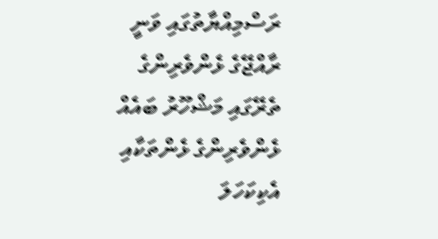ރަސްމިއްޔާތުގައި ވަނީ ރާއްޖޭގެ ޅެންވެރިންގެ ތެރޭގައި މަޝްހޫރު ބައެއް ޅެންވެރިންގެ ޅެންތަކާއި އެކިކަހަލަ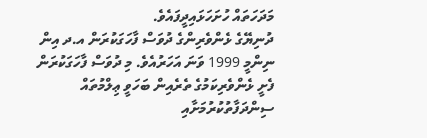މަދަހަތައް ހުށަހަޅައިދީފައެވެ.
ދުނިޔޭގެ ޅެންވެރިންގެ ދުވަސް ފާހަގަކުރަން އ.ދ އިން ނިންމީ 1999 ވަނަ އަހަރުއެވެ. މި ދުވަސް ފާހަގަކުރަން ފެށީ ޅެންވެރިކަމުގެ ތެރެއިން ބަހަވީ ޢިލްމުތައް ސިންދަފާތުކުރުމަށާއި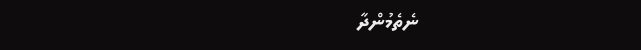ނެތެމުންދާ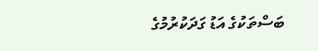ބަސްތަކުގެ އަޑު ގަދަކުރުމުގެ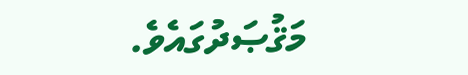މަޤުޞަދުގައެވެ.